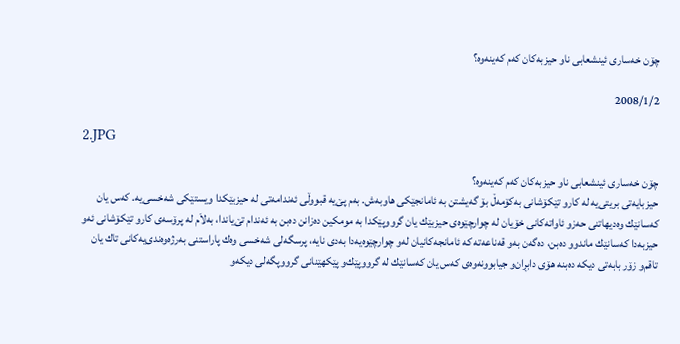چۆن خه‌ساری‌ ئینشعابی‌ ناو حیزبه‌كان كه‌م كه‌ینه‌وه‌؟

2008/1/2

2.JPG

چۆن خه‌ساری‌ ئینشعابی‌ ناو حیزبه‌كان كه‌م كه‌ینه‌وه‌؟
حیزبایه‌تی‌ بریتی‌یه‌ له‌ كارو تێكۆشانی‌ به‌كۆمه‌ڵ بۆ گه‌یشتن به‌ ئامانجێكی‌ هاوبه‌ش. به‌م پێ‌یه‌ قبووڵی‌ ئه‌ندامه‌تی‌ له‌ حیزبێكدا ویستێكی‌ شه‌خسی‌یه‌. كه‌س یان كه‌سانێك وه‌دیهاتنی‌ حه‌زو ئاواته‌كانی‌ خۆیان له‌ چوارچێوه‌ی‌ حیزبێك یان گرووپێكدا به‌ مومكین ده‌زانن ده‌بن به‌ ئه‌ندام تێ‌یاندا، به‌لاَم له‌ پرۆسه‌ی‌ كارو تێكۆشانی‌ ئه‌و حیزبه‌دا كه‌سانێك ماندوو ده‌بن، ده‌گه‌ن به‌و قه‌ناعه‌ته‌ كه‌ ئامانجه‌كانیان له‌و چوارچێوه‌یه‌دا به‌دی‌ نایه‌، پرسگه‌لی‌ شه‌خسی‌ وه‌ك پاراستنی‌ به‌رژه‌وه‌ندی‌یه‌كانی‌ تاك یان تاقم‌و زۆر بابه‌تی‌ دیكه‌ ده‌بنه‌ هۆی‌ دابڕان‌و جیابوونه‌وه‌ی‌ كه‌س یان كه‌سانێك له‌ گرووپێك‌و پێكهێنانی‌ گرووپگه‌لی‌ دیكه‌‌و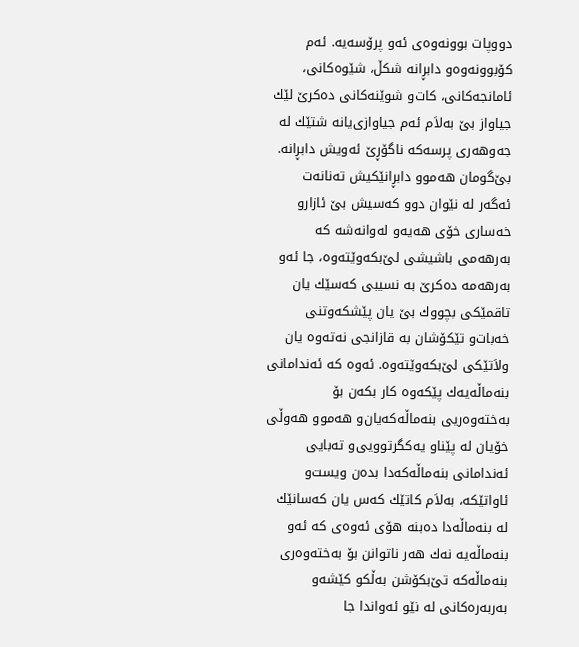دووپات بوونه‌وه‌ی‌ ئه‌و پرۆسه‌یه‌. ئه‌م كۆبوونه‌وه‌و دابڕانه‌ شكڵ، شێوه‌كانی‌، ئامانجه‌كانی‌، كات‌و شوێنه‌كانی‌ ده‌كرێ‌ لێك جیاواز بێ‌ به‌لاَم ئه‌م جیاوازی‌یانه‌ شتێك له‌ جه‌وهه‌ری‌ پرسه‌كه‌ ناگۆڕێ‌ ئه‌ویش دابڕانه‌.
بێ‌گومان هه‌موو دابڕانێكیش ته‌نانه‌ت ئه‌گه‌ر له‌ نێوان دوو كه‌سیش بێ‌ ئازارو خه‌ساری‌ خۆی‌ هه‌یه‌‌و له‌وانه‌شه‌ كه‌ به‌رهه‌می‌ باشیشی‌ لێ‌بكه‌وێته‌وه‌، جا ئه‌و به‌رهه‌مه‌ ده‌كرێ‌ به‌ نسیبی‌ كه‌سێك یان تاقمێكی‌ بچووك بێ‌ یان پێشكه‌وتنی‌ خه‌بات‌و تێكۆشان به‌ قازانجی‌ نه‌ته‌وه‌ یان ولاَتێكی‌ لێ‌بكه‌وێته‌وه‌. ئه‌وه‌ كه‌ ئه‌ندامانی‌ بنه‌ماڵه‌یه‌ك پێكه‌وه‌ كار بكه‌ن بۆ به‌خته‌وه‌ریی‌ بنه‌ماڵه‌كه‌یان‌و هه‌موو هه‌وڵی‌ خۆیان له‌ پێناو یه‌كگرتوویی‌‌و ته‌بایی‌ ئه‌ندامانی‌ بنه‌ماڵه‌كه‌دا بده‌ن ویست‌و ئاواتێكه‌، به‌لاَم كاتێك كه‌س یان كه‌سانێك له‌ بنه‌ماڵه‌دا ده‌بنه‌ هۆی‌ ئه‌وه‌ی‌ كه‌ ئه‌و بنه‌ماڵه‌یه‌ نه‌ك هه‌ر ناتوانن بۆ به‌خته‌وه‌ری‌ بنه‌ماڵه‌كه‌ تێ‌بكۆشن به‌ڵكو كێشه‌و به‌ربه‌ره‌كانی‌ له‌ نێو ئه‌واندا جا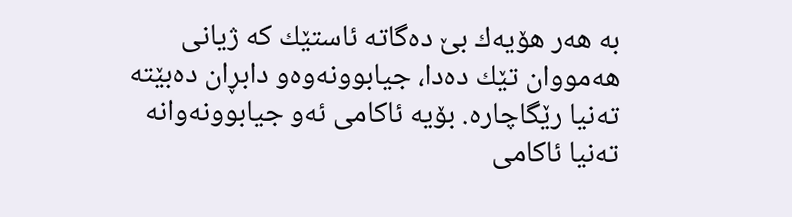به‌ هه‌ر هۆیه‌ك بێ‌ ده‌گاته‌ ئاستێك كه‌ ژیانی‌ هه‌مووان تێك ده‌دا، جیابوونه‌وه‌و دابڕان ده‌بێته‌ ته‌نیا رێگاچاره‌. بۆیه‌ ئاكامی‌ ئه‌و جیابوونه‌وانه‌ ته‌نیا ئاكامی‌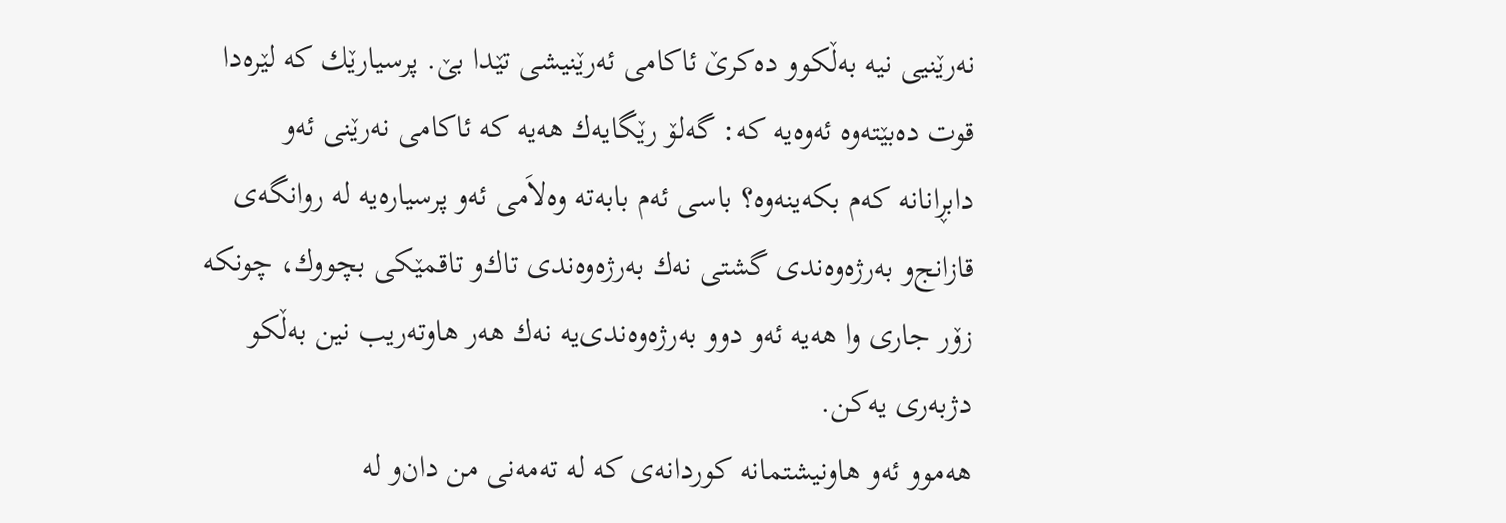نه‌رێنیی‌ نیه‌ به‌ڵكوو ده‌كرێ‌ ئاكامی‌ ئه‌رێنیشی‌ تێدا بێ‌. پرسیارێك كه‌ لێره‌دا قوت ده‌بێته‌وه‌ ئه‌وه‌یه‌ كه‌: گه‌لۆ رێگایه‌ك هه‌یه‌ كه‌ ئاكامی‌ نه‌رێنی‌ ئه‌و دابڕانانه‌ كه‌م بكه‌ینه‌وه‌؟ باسی‌ ئه‌م بابه‌ته‌ وه‌لاَمی‌ ئه‌و پرسیاره‌یه‌ له‌ روانگه‌ی‌ قازانج‌و به‌رژه‌وه‌ندی‌ گشتی‌ نه‌ك به‌رژه‌وه‌ندی‌ تاك‌و تاقمێكی‌ بچووك، چونكه‌ زۆر جاری‌ وا هه‌یه‌ ئه‌و دوو به‌رژه‌وه‌ندی‌یه‌ نه‌ك هه‌ر هاوته‌ریب نین به‌ڵكو دژبه‌ری‌ یه‌كن.
هه‌موو ئه‌و هاونیشتمانه‌ كوردانه‌ی‌ كه‌ له‌ ته‌مه‌نی‌ من دان‌و له‌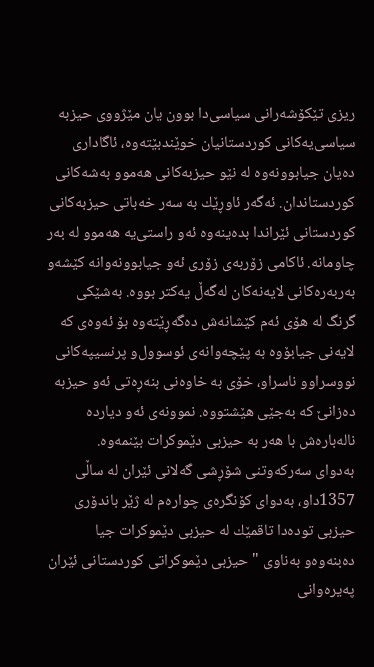ریزی‌ تێكۆشه‌رانی‌ سیاسی‌دا بوون یان مێژووی‌ حیزبه‌ سیاسی‌یه‌كانی‌ كوردستانیان خوێندبێته‌وه‌، ئاگاداری‌ ده‌یان جیابوونه‌وه‌ له‌ نێو حیزبه‌كانی‌ هه‌موو به‌شه‌كانی‌ كوردستاندان. ئه‌گه‌ر ئاوڕێك به‌ سه‌ر خه‌باتی‌ حیزبه‌كانی‌ كوردستانی‌ ئێراندا بده‌ینه‌وه‌ ئه‌و راستی‌یه‌ هه‌موو له‌ به‌ر چاومانه‌. ئاكامی‌ زۆربه‌ی‌ زۆری‌ ئه‌و جیابوونه‌وانه‌ كێشه‌و به‌ربه‌ره‌كانی‌ لایه‌نه‌كان له‌گه‌ڵ یه‌كتر بووه‌. به‌شێكی‌ گرنگ له‌ هۆی‌ ئه‌م كێشانه‌ش ده‌گه‌ڕێته‌وه‌ بۆ ئه‌وه‌ی‌ كه‌ لایه‌نی‌ جیابۆوه‌ به‌ پێچه‌وانه‌ی‌ ئوسوول‌و پرنسیپه‌كانی‌ نووسراوو ناسراو، خۆی‌ به‌ خاوه‌نی‌ بنه‌ڕه‌تی‌ ئه‌و حیزبه‌ ده‌زانێ‌ كه‌ به‌جێی‌ هێشتووه‌. نموونه‌ی‌ ئه‌و دیارده‌ ناله‌باره‌ش با هه‌ر به‌ حیزبی‌ دێموكرات بێنمه‌وه‌.
به‌دوای‌ سه‌ركه‌وتنی‌ شۆڕشی‌ گه‌لانی‌ ئێران له‌ ساڵی‌ 1357دا‌و، به‌دوای‌ كۆنگره‌ی‌ چواره‌م له‌ ژێر باندۆری‌ حیزبی‌ توده‌دا تاقمێك له‌ حیزبی‌ دێموكرات جیا ده‌بنه‌وه‌‌و به‌ناوی‌ "حیزبی‌ دێموكراتی‌ كوردستانی‌ ئێران په‌یره‌وانی‌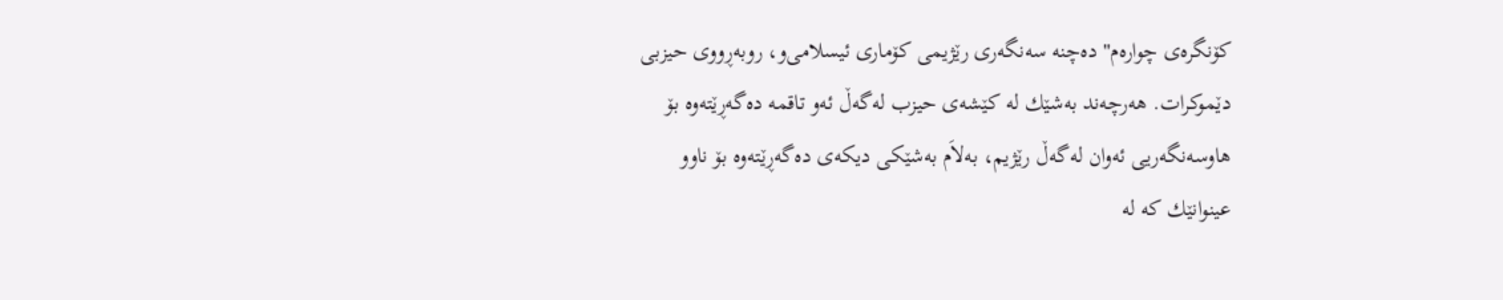كۆنگره‌ی‌ چواره‌م" ده‌چنه‌ سه‌نگه‌ری‌ رێژیمی‌ كۆماری‌ ئیسلامی‌‌و، روبه‌ڕووی‌ حیزبی‌ دێموكرات. هه‌رچه‌ند به‌شێك له‌ كێشه‌ی‌ حیزب له‌گه‌ڵ ئه‌و تاقمه‌ ده‌گه‌ڕێته‌وه‌ بۆ هاوسه‌نگه‌ریی‌ ئه‌وان له‌گه‌ڵ رێژیم، به‌لاَم به‌شێكی‌ دیكه‌ی‌ ده‌گه‌ڕێته‌وه‌ بۆ ناوو عینوانێك كه‌ له‌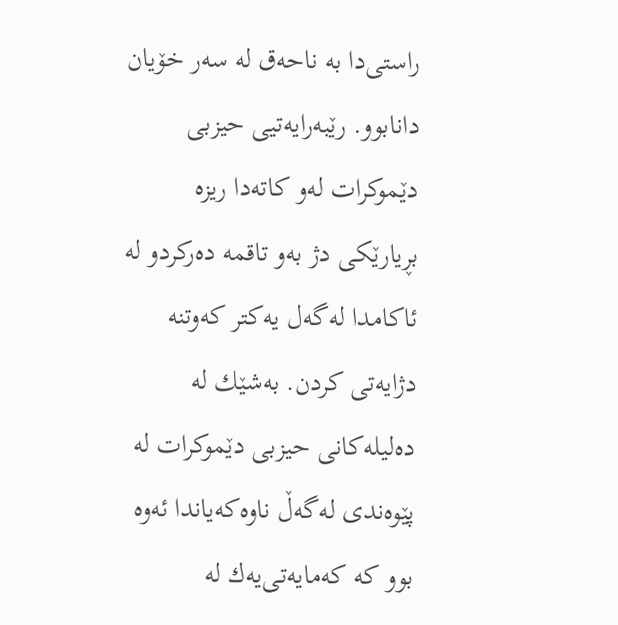راستی‌دا به‌ ناحه‌ق له‌ سه‌ر خۆیان دانابوو. رێبه‌رایه‌تیی‌ حیزبی‌ دێموكرات له‌و كاته‌دا ریزه‌ بڕیارێكی‌ دژ به‌و تاقمه‌ ده‌ركرد‌و له‌ ئاكامدا له‌گه‌ل یه‌كتر كه‌وتنه‌ دژایه‌تی‌ كردن. به‌شێك له‌ ده‌لیله‌كانی‌ حیزبی‌ دێموكرات له‌ پێوه‌ندی‌ له‌گه‌ڵ ناوه‌كه‌یاندا ئه‌وه‌ بوو كه‌ كه‌مایه‌تی‌یه‌ك له‌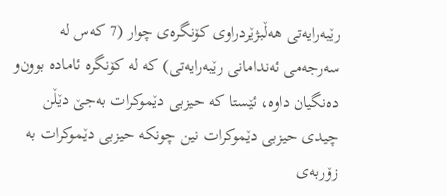رێبه‌رایه‌تی‌ هه‌ڵبژێردراوی‌ كۆنگره‌ی‌ چوار (7 كه‌س له‌ سه‌رجه‌می‌ ئه‌ندامانی‌ رێبه‌رایه‌تی‌) كه‌ له‌ كۆنگره‌ ئاماده‌ بوون‌و ده‌نگیان داوه‌، ئێستا كه‌ حیزبی‌ دێموكرات به‌جێ‌ دێڵن چیدی‌ حیزبی‌ دێموكرات نین چونكه‌ حیزبی‌ دێموكرات به‌ زۆربه‌ی‌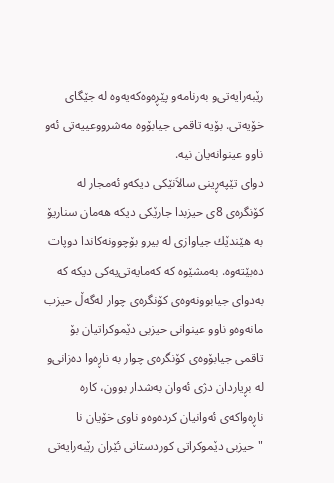رێبه‌رایه‌تی‌‌و به‌رنامه‌و پێڕه‌وه‌كه‌یه‌وه‌ له‌ جێگای‌ خۆیه‌تی‌. بۆیه‌ تاقمی‌ جیابۆوه‌ مه‌شرووعییه‌تی‌ ئه‌و ناوو عینوانه‌یان نیه‌.
دوای‌ تێپه‌ڕینی‌ سالاَنێكی‌ دیكه‌‌و ئه‌مجار له‌ كۆنگره‌ی‌ 8ی‌ حیزبدا جارێكی‌ دیكه‌ هه‌مان سناریۆ به‌ هێندێك جیاوازی‌ له‌ بیرو بۆچوونه‌كاندا دوپات ده‌بێته‌وه‌. به‌مشێوه‌ كه‌ كه‌مایه‌تی‌یه‌كی‌ دیكه‌ كه‌ به‌دوای‌ جیابوونه‌وه‌ی‌ كۆنگره‌ی‌ چوار له‌گه‌ڵ حیزب مانه‌وه‌و ناوو عینوانی‌ حیزبی‌ دێموكراتیان بۆ تاقمی‌ جیابۆوه‌ی‌ كۆنگره‌ی‌ چوار به‌ ناڕه‌وا ده‌زانی‌‌و له‌ بڕیاردان دژی‌ ئه‌وان به‌شدار بوون، كاره‌ ناڕه‌واكه‌ی‌ ئه‌وانیان كرده‌وه‌و ناوی‌ خۆیان نا "حیزبی‌ دێموكراتی‌ كوردستانی‌ ئێران رێبه‌رایه‌تی‌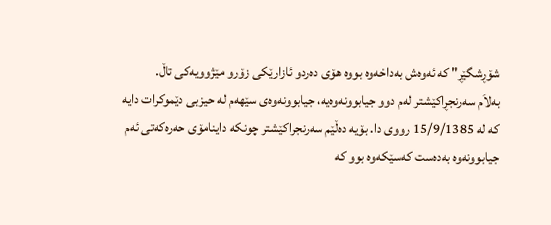شۆڕشگێڕ" كه‌ ئه‌وه‌ش به‌داخه‌وه‌ بووه‌ هۆی‌ ده‌ردو ئازارێكی‌ زۆر‌و مێژوویه‌كی‌ تاڵ.
به‌لاَم سه‌رنجڕاكێشتر له‌م دوو جیابوونه‌وه‌یه‌، جیابوونه‌وه‌ی‌ سێهه‌م له‌ حیزبی‌ دێموكرات دایه‌ كه‌ له‌ 15/9/1385 رووی‌ دا. بۆیه‌ ده‌ڵێم سه‌رنجراكێشتر چونكه‌ داینامۆی‌ حه‌ره‌كه‌تی‌ ئه‌م جیابوونه‌وه‌ به‌ده‌ست كه‌سێكه‌وه‌ بوو كه‌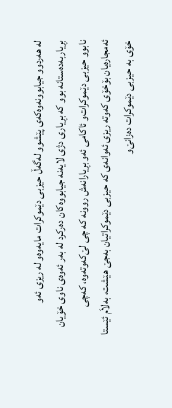له‌ هه‌ردوو جیابوونه‌وه‌كه‌ی‌ پێشوو له‌گه‌ڵ حیزبی‌ دێموكرات مایه‌وه‌و له‌ ریزی‌ ئه‌و بڕیاربه‌ده‌ستانه‌ بوو كه‌ بڕیاری‌ دژی‌ لایه‌نه‌ جیابووه‌كان ده‌ركرد له‌ به‌ر ئه‌وه‌ی‌ ناوی‌ خۆیان نابوو حیزبی‌ دێموكرات‌و ئاكامی‌ ئه‌و بڕیارانه‌ش روونه‌ كه‌ چی‌ لێ‌كه‌وته‌وه‌، كه‌چی‌ ئه‌مجاره‌یان بۆخۆی‌ كه‌وته‌ ریزی‌ ئه‌وانه‌ی‌ كه‌ حیزبی‌ دێموكراتیان به‌جێ‌ هێشت، به‌لاَم ئێستا خۆی‌ به‌ حیزبی‌ دێموكرات ده‌زانێ‌‌و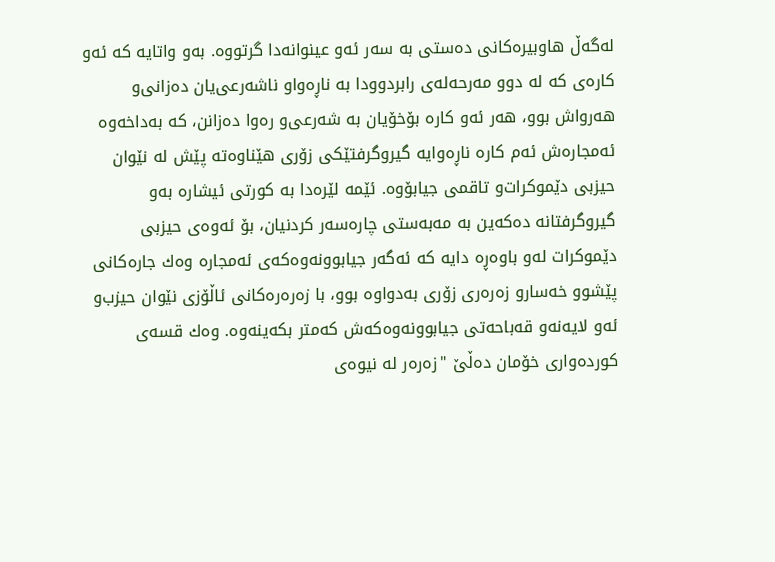له‌گه‌ڵ هاوبیره‌كانی‌ ده‌ستی‌ به‌ سه‌ر ئه‌و عینوانه‌دا گرتووه‌. به‌و واتایه‌ كه‌ ئه‌و كاره‌ی‌ كه‌ له‌ دوو مه‌رحه‌له‌ی‌ رابردوودا به‌ ناڕه‌واو ناشه‌رعی‌یان ده‌زانی‌‌و هه‌رواش بوو، هه‌ر ئه‌و كاره‌ بۆخۆیان به‌ شه‌رعی‌‌و ره‌وا ده‌زانن، كه‌ به‌داخه‌وه‌ ئه‌مجاره‌ش ئه‌م كاره‌ ناڕه‌وایه‌ گیروگرفتێكی‌ زۆری‌ هێناوه‌ته‌ پێش له‌ نێوان حیزبی‌ دێموكرات‌و تاقمی‌ جیابۆوه‌. ئێمه‌ لێره‌دا به‌ كورتی‌ ئیشاره‌ به‌و گیروگرفتانه‌ ده‌كه‌ین به‌ مه‌به‌ستی‌ چاره‌سه‌ر كردنیان، بۆ ئه‌وه‌ی‌ حیزبی‌ دێموكرات له‌و باوه‌ڕه‌ دایه‌ كه‌ ئه‌گه‌ر جیابوونه‌وه‌كه‌ی‌ ئه‌مجاره‌ وه‌ك جاره‌كانی‌ پێشوو خه‌سارو زه‌ره‌ری‌ زۆری‌ به‌دواوه‌ بوو، با زه‌ره‌ره‌كانی‌ ئاڵۆزی‌ نێوان حیزب‌و ئه‌و لایه‌نه‌و قه‌باحه‌تی‌ جیابوونه‌وه‌كه‌ش كه‌متر بكه‌ینه‌وه‌. وه‌ك قسه‌ی‌ كورده‌واری‌ خۆمان ده‌ڵێ‌ "زه‌ره‌ر له‌ نیوه‌ی‌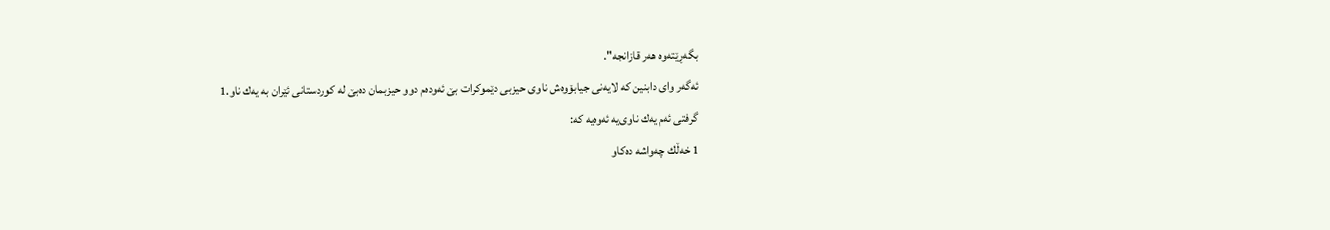بگه‌ڕێته‌وه‌ هه‌ر قازانجه‌".
ئه‌گه‌ر وای‌ دابنین كه‌ لایه‌نی‌ جیابۆوه‌ش ناوی‌ حیزبی‌ دێموكرات بێ‌ ئه‌وده‌م دوو حیزبمان ده‌بێ‌ له‌ كوردستانی‌ ئێران به‌ یه‌ك ناو.1
گرفتی‌ ئه‌م یه‌ك ناوی‌یه‌ ئه‌وه‌یه‌ كه‌:
1 خه‌ڵك چه‌واشه‌ ده‌كا‌و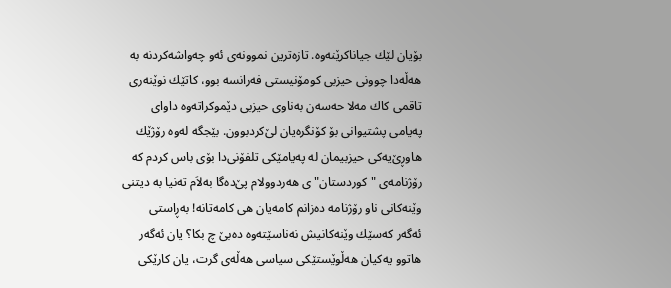بۆیان لێك جیاناكرێنه‌وه‌. تازه‌ترین نموونه‌ی‌ ئه‌و چه‌واشه‌كردنه‌ به‌ هه‌ڵه‌دا چوونی‌ حیزبی‌ كومۆنیستی‌ فه‌رانسه‌ بوو، كاتێك نوێنه‌ری‌ تاقمی‌ كاك مه‌لا حه‌سه‌ن به‌ناوی‌ حیزبی‌ دێموكراته‌وه‌ داوای‌ په‌یامی‌ پشتیوانی‌ بۆ كۆنگره‌یان لێ‌كردبوون. بێجگه‌ له‌وه‌ رۆژێك هاوڕێ‌یه‌كی‌ حیزبیمان له‌ په‌یامێكی‌ تلفۆنی‌دا بۆی‌ باس كردم كه‌ رۆژنامه‌ی‌ "كوردستان"ی‌ هه‌ردوولام پێ‌ده‌گا به‌لاَم ته‌نیا به‌ دیتنی‌ وێنه‌كانی‌ ناو رۆژنامه‌ ده‌زانم كامه‌یان هی‌ كامه‌تانه‌! به‌ڕاستی‌ ئه‌گه‌ر كه‌سێك وێنه‌كانیش نه‌ناسێته‌وه‌ ده‌بێ‌ چ بكا؟ یان ئه‌گه‌ر هاتوو یه‌كیان هه‌ڵوێستێكی‌ سیاسی‌ هه‌ڵه‌ی‌ گرت، یان كارێكی‌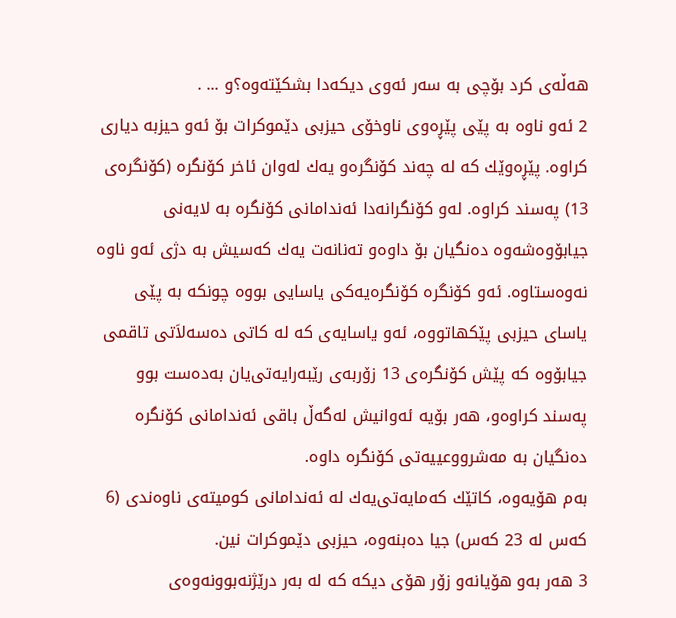هه‌ڵه‌ی‌ كرد بۆچی‌ به‌ سه‌ر ئه‌وی‌ دیكه‌دا بشكێته‌وه‌؟‌و ... .
2 ئه‌و ناوه‌ به‌ پێی‌ پێڕه‌وی‌ ناوخۆی‌ حیزبی‌ دێموكرات بۆ ئه‌و حیزبه‌ دیاری‌ كراوه‌. پێڕه‌وێك كه‌ له‌ چه‌ند كۆنگره‌و یه‌ك له‌وان ئاخر كۆنگره‌ (كۆنگره‌ی‌ 13) په‌سند كراوه‌. له‌و كۆنگرانه‌دا ئه‌ندامانی‌ كۆنگره‌ به‌ لایه‌نی‌ جیابۆوه‌شه‌وه‌ ده‌نگیان بۆ داوه‌‌و ته‌نانه‌ت یه‌ك كه‌سیش به‌ دژی‌ ئه‌و ناوه‌ نه‌وه‌ستاوه‌. ئه‌و كۆنگره‌ كۆنگره‌یه‌كی‌ یاسایی‌ بووه‌ چونكه‌ به‌ پێی‌ یاسای‌ حیزبی‌ پێكهاتووه‌، ئه‌و یاسایه‌ی‌ كه‌ له‌ كاتی‌ ده‌سه‌لاَتی‌ تاقمی‌ جیابۆوه‌ كه‌ پێش كۆنگره‌ی‌ 13 زۆربه‌ی‌ رێبه‌رایه‌تی‌یان به‌ده‌ست بوو په‌سند كراوه‌و، هه‌ر بۆیه‌ ئه‌وانیش له‌گه‌ڵ باقی‌ ئه‌ندامانی‌ كۆنگره‌ ده‌نگیان به‌ مه‌شرووعییه‌تی‌ كۆنگره‌ داوه‌.
به‌م هۆیه‌وه‌، كاتێك كه‌مایه‌تی‌یه‌ك له‌ ئه‌ندامانی‌ كومیته‌ی‌ ناوه‌ندی‌ (6 كه‌س له‌ 23 كه‌س) جیا ده‌بنه‌وه‌، حیزبی‌ دێموكرات نین.
3 هه‌ر به‌و هۆیانه‌و زۆر هۆی‌ دیكه‌ كه‌ له‌ به‌ر درێژنه‌بوونه‌وه‌ی‌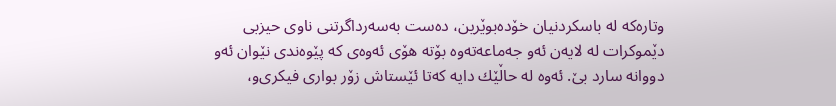وتاره‌كه‌ له‌ باسكردنیان خۆده‌بوێرین، ده‌ست به‌سه‌رداگرتنی‌ ناوی‌ حیزبی‌ دێموكرات له‌ لایه‌ن ئه‌و جه‌ماعه‌ته‌وه‌ بۆته‌ هۆی‌ ئه‌وه‌ی‌ كه‌ پێوه‌ندی‌ نێوان ئه‌و دووانه‌ سارد بێ‌. ئه‌وه‌ له‌ حاڵێك دایه‌ كه‌تا ئێستاش زۆر بواری‌ فیكری‌‌و،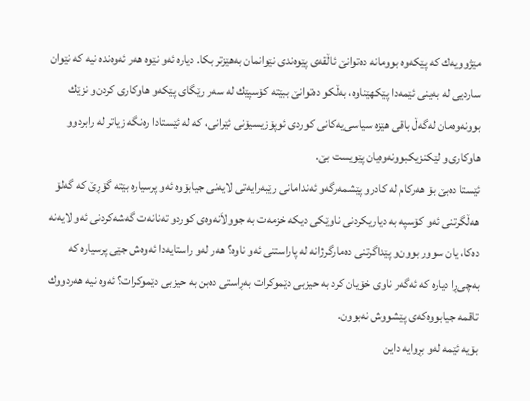مێژوویه‌ك كه‌ پێكه‌وه‌ بوومانه‌ ده‌توانێ‌ ئاڵقه‌ی‌ پێوه‌ندی‌ نێوانمان به‌هێزتر بكا. دیاره‌ ئه‌و نێوه‌ هه‌ر ئه‌وه‌نده‌ نیه‌ كه‌ نێوان ساردیی‌ له‌ به‌ینی‌ ئێمه‌دا پێكهێناوه‌، به‌ڵكو ده‌توانێ‌ ببێته‌ كۆسپێك له‌ سه‌ر رێگای‌ پێكه‌و هاوكاری‌ كردن‌و نزێك بوونه‌وه‌مان له‌گه‌ڵ باقی‌ هێزه‌ سیاسی‌یه‌كانی‌ كوردی‌ ئوپۆزیسیۆنی‌ ئێرانی‌، كه‌ له‌ ئێستادا ره‌نگه‌ زیاتر له‌ رابردوو هاوكاری‌‌و لێكنزیكبوونه‌وه‌یان پێویست بێ‌.
ئێستا ده‌بێ‌ بۆ هه‌ركام له‌ كادرو پێشمه‌رگه‌‌و ئه‌ندامانی‌ رێبه‌رایه‌تی‌ لایه‌نی‌ جیابۆوه‌ ئه‌و پرسیاره‌ بێته‌ گۆڕێ‌ كه‌ گه‌لۆ هه‌ڵگرتنی‌ ئه‌و كۆسپه‌ به‌ دیاریكردنی‌ ناوێكی‌ دیكه‌ خزمه‌ت به‌ جوولاَنه‌وه‌ی‌ كوردو ته‌نانه‌ت گه‌شه‌كردنی‌ ئه‌و لایه‌نه‌ ده‌كا، یان سوور بوون‌و پێداگرتنی‌ ده‌مارگرژانه‌ له‌ پاراستنی‌ ئه‌و ناوه‌؟ هه‌ر له‌و راستایه‌دا ئه‌وه‌ش جێی‌ پرسیاره‌ كه‌ به‌چی‌ڕا دیاره‌ كه‌ ئه‌گه‌ر ناوی‌ خۆیان كرد به‌ حیزبی‌ دێموكرات به‌ڕاستی‌ ده‌بن به‌ حیزبی‌ دێموكرات؟ ئه‌وه‌ نیه‌ هه‌ردووك تاقمه‌ جیابووه‌كه‌ی‌ پێشووش نه‌بوون.
بۆیه‌ ئێمه‌ له‌و بڕوایه‌ داین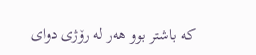كه‌ باشتر بوو هه‌ر له‌ رۆژی‌ دوای‌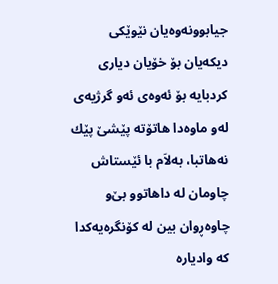جیابوونه‌وه‌یان نێوێكی‌ دیكه‌یان بۆ خۆیان دیاری‌ كردبایه‌ بۆ ئه‌وه‌ی‌ ئه‌و گرژیه‌ی‌ له‌و ماوه‌دا هاتۆته‌ پێشێ‌ پێك نه‌هاتبا، به‌لاَم با ئێستاش چاومان له‌ داهاتوو بێ‌‌و چاوه‌ڕوان بین له‌ كۆنگره‌یه‌كدا كه‌ وادیاره‌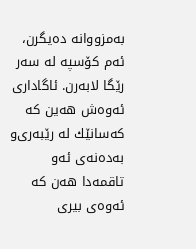به‌مزووانه‌ ده‌یگرن، ئه‌م كۆسپه‌ له‌ سه‌ر رێگا لابه‌رن. ئاگاداری‌ ئه‌وه‌ش هه‌ین كه‌ كه‌سانێك له‌ رێبه‌ری‌‌و به‌ده‌نه‌ی‌ ئه‌و تاقمه‌دا هه‌ن كه‌ ئه‌وه‌ی‌ بیری‌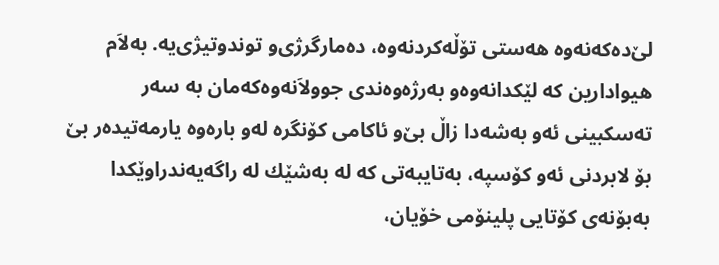لێ‌ده‌كه‌نه‌وه‌ هه‌ستی‌ تۆڵه‌كردنه‌وه‌، ده‌مارگرژی‌‌و توندوتیژی‌یه‌. به‌لاَم هیوادارین كه‌ لێكدانه‌وه‌‌و به‌رژه‌وه‌ندی‌ جوولاَنه‌وه‌كه‌مان به‌ سه‌ر ته‌سكبینی‌ ئه‌و به‌شه‌دا زاڵ بێ‌‌و ئاكامی‌ كۆنگره‌ له‌و باره‌وه‌ یارمه‌تیده‌ر بێ‌ بۆ لابردنی‌ ئه‌و كۆسپه‌، به‌تایبه‌تی‌ كه‌ له‌ به‌شێك له‌ راگه‌یه‌ندراوێكدا به‌بۆنه‌ی‌ كۆتایی‌ پلینۆمی‌ خۆیان،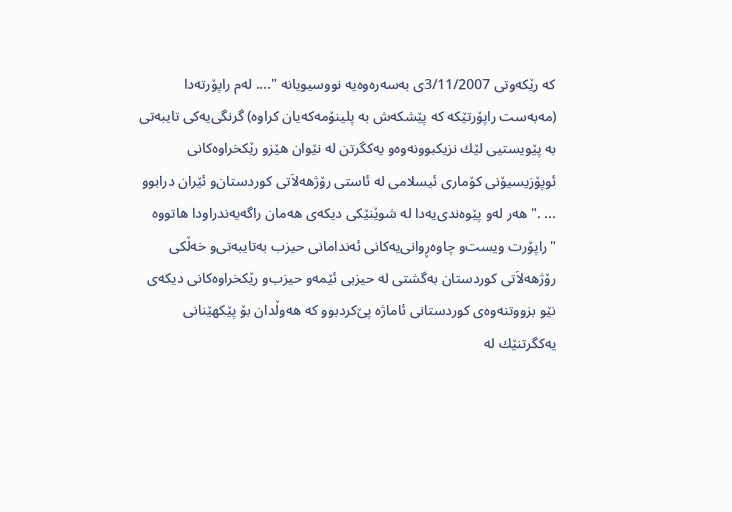كه‌ رێكه‌وتی‌ 3/11/2007ی‌ به‌سه‌ره‌وه‌یه‌ نووسیویانه‌ ".... له‌م راپۆرته‌دا (مه‌به‌ست راپۆرتێكه‌ كه‌ پێشكه‌ش به‌ پلینۆمه‌كه‌یان كراوه‌) گرنگی‌یه‌كی‌ تایبه‌تی‌ به‌ پێویستیی‌ لێك نزیكبوونه‌وه‌و یه‌كگرتن له‌ نێوان هێزو رێكخراوه‌كانی‌ ئوپۆزیسیۆنی‌ كۆماری‌ ئیسلامی‌ له‌ ئاستی‌ رۆژهه‌لاَتی‌ كوردستان‌و ئێران درابوو ... ." هه‌ر له‌و پێوه‌ندی‌یه‌دا له‌ شوێنێكی‌ دیكه‌ی‌ هه‌مان راگه‌یه‌ندراودا هاتووه‌ "راپۆرت ویست‌و چاوه‌ڕوانی‌یه‌كانی‌ ئه‌ندامانی‌ حیزب به‌تایبه‌تی‌‌و خه‌ڵكی‌ رۆژهه‌لاَتی‌ كوردستان به‌گشتی‌ له‌ حیزبی‌ ئێمه‌و حیزب‌و رێكخراوه‌كانی‌ دیكه‌ی‌ نێو بزووتنه‌وه‌ی‌ كوردستانی‌ ئاماژه‌ پێ‌كردبوو كه‌ هه‌وڵدان بۆ پێكهێنانی‌ یه‌كگرتنێك له‌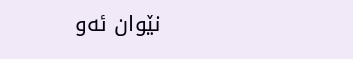نێوان ئه‌و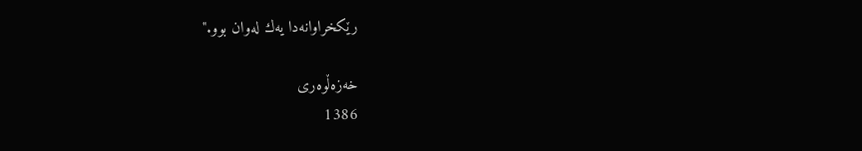رێكخراوانه‌دا یه‌ك له‌وان بوو."

خه‌زه‌ڵوه‌ری‌
1386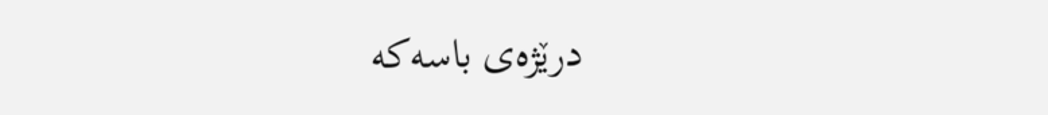درێژه‌ی باسه‌که‌